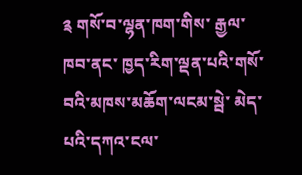༉ གསོ་བ་ལྷན་ཁག་གིས་ རྒྱལ་ཁབ་ནང་ ཁྱད་རིག་ལྡན་པའི་གསོ་བའི་མཁས་མཆོག་ལངམ་སྦེ་ མེད་པའི་དཀའ་ངལ་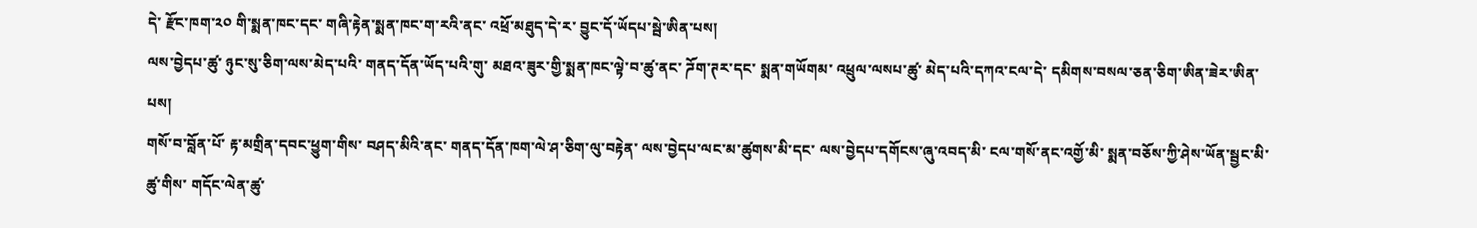དེ་ རྫོང་ཁག་༢༠ གི་སྨན་ཁང་དང་ གཞི་རྟེན་སྨན་ཁང་ག་རའི་ནང་ འཕྲོ་མཐུད་དེ་ར་ བྱུང་དོ་ཡོདཔ་སྦེ་ཨིན་པས།
ལས་བྱེདཔ་ཚུ་ ཉུང་སུ་ཅིག་ལས་མེད་པའི་ གནད་དོན་ཡོད་པའི་གུ་ མཐའ་ཟུར་གྱི་སྨན་ཁང་ལྟེ་བ་ཚུ་ནང་ ཌོག་ཊར་དང་ སྨན་གཡོགམ་ འཕྲུལ་ལསཔ་ཚུ་ མེད་པའི་དཀའ་ངལ་དེ་ དམིགས་བསལ་ཅན་ཅིག་ཨིན་ཟེར་ཨིན་པས།
གསོ་བ་བློན་པོ་ རྟ་མགྲིན་དབང་ཕྱུག་གིས་ བཤད་མིའི་ནང་ གནད་དོན་ཁག་ལེ་ཤ་ཅིག་ལུ་བརྟེན་ ལས་བྱེདཔ་ལང་མ་ཚུགས་མི་དང་ ལས་བྱེདཔ་དགོངས་ཞུ་འབད་མི་ ངལ་གསོ་ནང་འགྱོ་མི་ སྨན་བཅོས་ཀྱི་ཤེས་ཡོན་སྦྱང་མི་ཚུ་གིས་ གདོང་ལེན་ཚུ་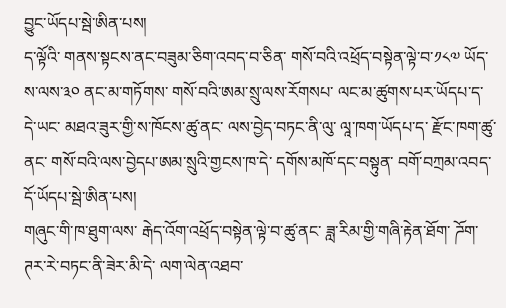བྱུང་ཡོདཔ་སྦེ་ཨིན་པས།
ད་ལྟོའི་ གནས་སྟངས་ནང་བཟུམ་ཅིག་འབད་བ་ཅིན་ གསོ་བའི་འཕྲོད་བསྟེན་ལྟེ་བ་༡༨༧ ཡོད་ས་ལས་༣༠ ནང་མ་གཏོགས་ གསོ་བའི་ཨམ་སྲུ་ལས་རོགསཔ་ ལང་མ་ཚུགས་པར་ཡོདཔ་ད་ དེ་ཡང་ མཐའ་ཟུར་གྱི་ས་ཁོངས་ཚུ་ནང་ ལས་བྱེད་བཏང་ནི་ལུ་ ལཱ་ཁག་ཡོདཔ་ད་ རྫོང་ཁག་ཚུ་ནང་ གསོ་བའི་ལས་བྱེདཔ་ཨམ་སྲུའི་གྱངས་ཁ་དེ་ དགོས་མཁོ་དང་བསྟུན་ བགོ་བཀྲམ་འབད་དོ་ཡོདཔ་སྦེ་ཨིན་པས།
གཞུང་གི་ཁ་ཐུག་ལས་ རྒེད་འོག་འཕྲོད་བསྟེན་ལྟེ་བ་ཚུ་ནང་ ཟླ་རིམ་གྱི་གཞི་རྟེན་ཐོག་ ཌོག་ཊར་རེ་བཏང་ནི་ཟེར་མི་དེ་ ལག་ལེན་འཐབ་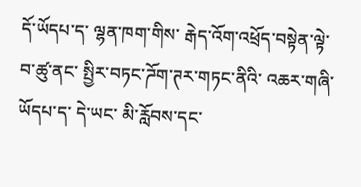དོ་ཡོདཔ་ད་ ལྷན་ཁག་གིས་ རྒེད་འོག་འཕྲོད་བསྟེན་ལྟེ་བ་ཚུ་ནང་ སྤྱིར་བཏང་ཌོག་ཊར་གཏང་ནིའི་ འཆར་གཞི་ཡོདཔ་ད་ དེ་ཡང་ མི་རློབས་དང་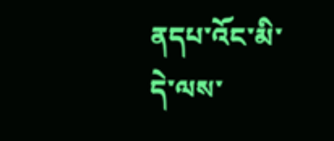ནདཔ་འོང་མི་ དེ་ལས་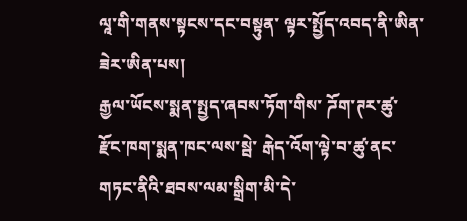ལཱ་གི་གནས་སྟངས་དང་བསྟུན་ ལྟར་སྤྱོད་འབད་ནི་ཨིན་ཟེར་ཨིན་པས།
རྒྱལ་ཡོངས་སྨན་སྤྱད་ཞབས་ཏོག་གིས་ ཌོག་ཊར་ཚུ་ རྫོང་ཁག་སྨན་ཁང་ལས་སྦེ་ རྒེད་འོག་ལྟེ་བ་ཚུ་ནང་ གཏང་ནིའི་ཐབས་ལམ་སྒྲིག་མི་དེ་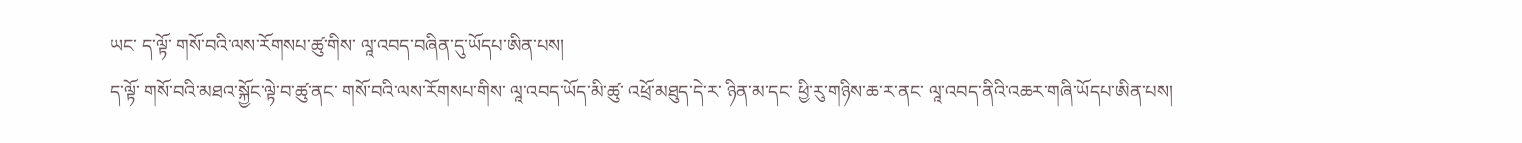ཡང་ ད་ལྟོ་ གསོ་བའི་ལས་རོགསཔ་ཚུ་གིས་ ལཱ་འབད་བཞིན་དུ་ཡོདཔ་ཨིན་པས།
ད་ལྟོ་ གསོ་བའི་མཐའ་སྐྱོང་ལྟེ་བ་ཚུ་ནང་ གསོ་བའི་ལས་རོགསཔ་གིས་ ལཱ་འབད་ཡོད་མི་ཚུ་ འཕྲོ་མཐུད་དེ་ར་ ཉིན་མ་དང་ ཕྱི་རུ་གཉིས་ཆ་ར་ནང་ ལཱ་འབད་ནིའི་འཆར་གཞི་ཡོདཔ་ཨིན་པས།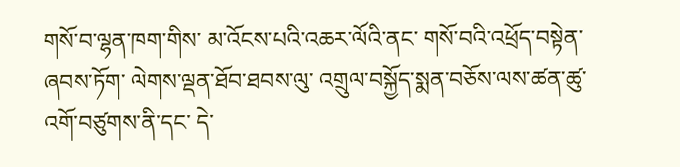གསོ་བ་ལྷན་ཁག་གིས་ མ་འོངས་པའི་འཆར་ལོའི་ནང་ གསོ་བའི་འཕྲོད་བསྟེན་ཞབས་ཏོག་ ལེགས་ལྡན་ཐོབ་ཐབས་ལུ་ འགྲུལ་བསྐྱོད་སྨན་བཅོས་ལས་ཚན་ཚུ་ འགོ་བཙུགས་ནི་དང་ དེ་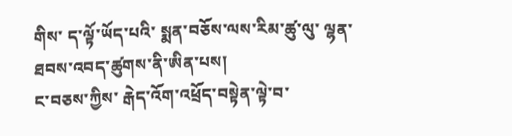གིས་ ད་ལྟོ་ཡོད་པའི་ སྨན་བཅོས་ལས་རིམ་ཚུ་ལུ་ ལྷན་ཐབས་འབད་ཚུགས་ནི་ཨིན་པས།
ང་བཅས་ཀྱིས་ རྒེད་འོག་འཕྲོད་བསྟེན་ལྟེ་བ་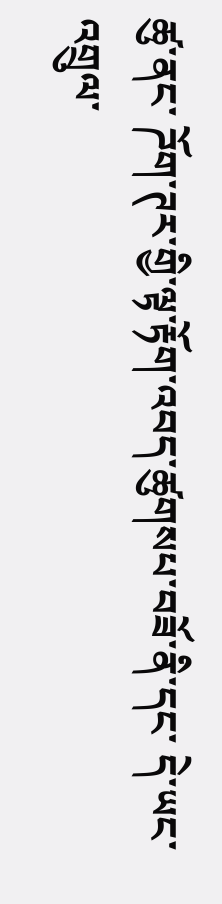ཚུ་ནང་ ཌོག་ཊར་གྱི་ལྟ་རྟོག་འབད་ཚུགསཔ་བཟོ་ནི་དང་ དེ་ཡང་ འགྲུལ་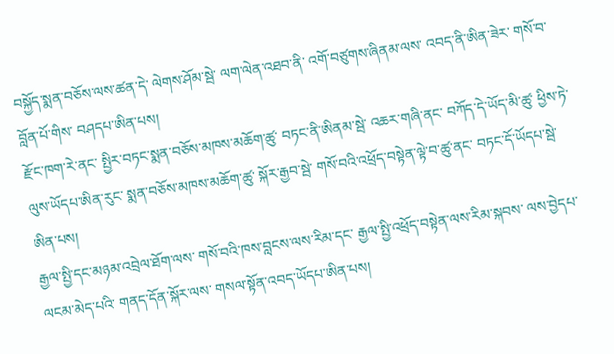བསྐྱོད་སྨན་བཅོས་ལས་ཚན་དེ་ ལེགས་ཤོམ་སྦེ་ ལག་ལེན་འཐབ་ནི་ འགོ་བཙུགས་ཞིནམ་ལས་ འབད་ནི་ཨིན་ཟེར་ གསོ་བ་བློན་པོ་གིས་ བཤདཔ་ཨིན་པས།
རྫོང་ཁག་རེ་ནང་ སྤྱིར་བཏང་སྨན་བཅོས་མཁས་མཆོག་ཚུ་ བཏང་ནི་ཨིནམ་སྦེ་ འཆར་གཞི་ནང་ བཀོད་དེ་ཡོད་མི་ཚུ་ ཕྱིས་ཏེ་ལུས་ཡོདཔ་ཨིན་རུང་ སྨན་བཅོས་མཁས་མཆོག་ཚུ་ སྐོར་རྒྱབ་སྦེ་ གསོ་བའི་འཕྲོད་བསྟེན་ལྟེ་བ་ཚུ་ནང་ བཏང་དོ་ཡོདཔ་སྦེ་ཨིན་པས།
རྒྱལ་སྤྱི་དང་མཉམ་འབྲེལ་ཐོག་ལས་ གསོ་བའི་ཁས་བླངས་ལས་རིམ་དང་ རྒྱལ་སྤྱི་འཕྲོད་བསྟེན་ལས་རིམ་སྐབས་ ལས་བྱེདཔ་ལངམ་མེད་པའི་ གནད་དོན་སྐོར་ལས་ གསལ་སྟོན་འབད་ཡོདཔ་ཨིན་པས།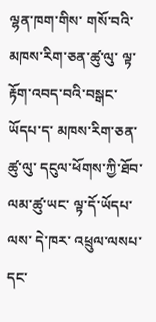ལྷན་ཁག་གིས་ གསོ་བའི་མཁས་རིག་ཅན་ཚུ་ལུ་ ལྟ་རྟོག་འབད་བའི་བསྒང་ཡོདཔ་ད་ མཁས་རིག་ཅན་ཚུ་ལུ་ དངུལ་ཕོགས་ཀྱི་ཐོབ་ལམ་ཚུ་ཡང་ ལྟ་དོ་ཡོདཔ་ལས་ དེ་ཁར་ འཕྲུལ་ལསཔ་དང་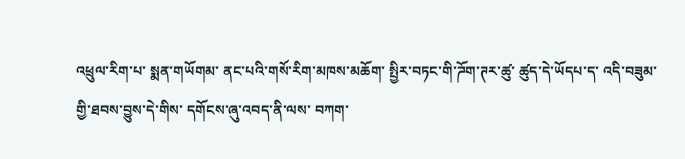འཕྲུལ་རིག་པ་ སྨན་གཡོགམ་ ནང་པའི་གསོ་རིག་མཁས་མཆོག་ སྤྱིར་བཏང་གི་ཌོག་ཊར་ཚུ་ ཚུད་དེ་ཡོདཔ་ད་ འདི་བཟུམ་གྱི་ཐབས་བྱུས་དེ་གིས་ དགོངས་ཞུ་འབད་ནི་ལས་ བཀག་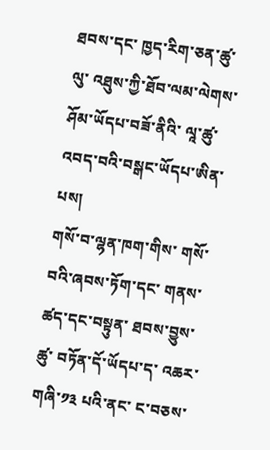ཐབས་དང་ ཁྱད་རིག་ཅན་ཚུ་ལུ་ འཐུས་ཀྱི་ཐོབ་ལམ་ལེགས་ཤོམ་ཡོདཔ་བཟོ་ནིའི་ ལཱ་ཚུ་འབད་བའི་བསྒང་ཡོདཔ་ཨིན་པས།
གསོ་བ་ལྷན་ཁག་གིས་ གསོ་བའི་ཞབས་ཏོག་དང་ གནས་ཚད་དང་བསྟུན་ ཐབས་བྱུས་ཚུ་ བཏོན་དོ་ཡོདཔ་ད་ འཆར་གཞི་༡༣ པའི་ནང་ ང་བཅས་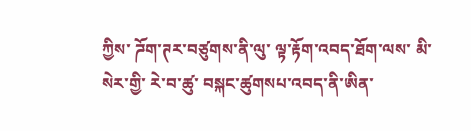ཀྱིས་ ཌོག་ཊར་བཙུགས་ནི་ལུ་ ལྟ་རྟོག་འབད་ཐོག་ལས་ མི་སེར་གྱི་ རེ་བ་ཚུ་ བསྐང་ཚུགསཔ་འབད་ནི་ཨིན་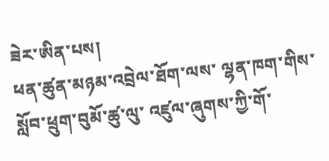ཟེར་ཨིན་པས།
ཕན་ཚུན་མཉམ་འབྲེལ་ཐོག་ལས་ ལྷན་ཁག་གིས་ སློབ་ཕྲུག་བུམོ་ཚུ་ལུ་ འཛུལ་ཞུགས་ཀྱི་གོ་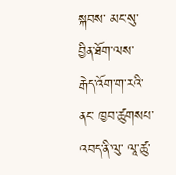སྐབས་ མང་སུ་བྱིན་ཐོག་ལས་ རྒེད་འོག་ག་རའི་ནང་ ཁྱབ་ཚུགསཔ་འབད་ནི་ལུ་ ལཱ་ཚུ་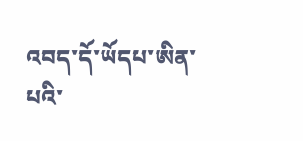འབད་དོ་ཡོདཔ་ཨིན་པའི་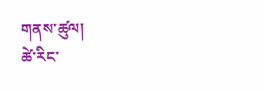གནས་ཚུལ།
ཚེ་རིང་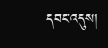དབང་འདུས།